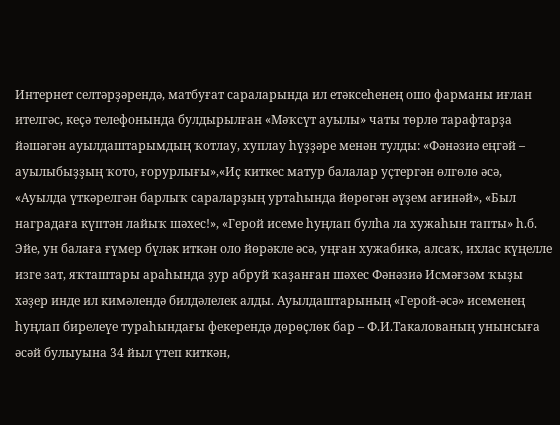Интернет селтәрҙәрендә, матбуғат сараларында ил етәксеһенең ошо фарманы иғлан ителгәс, кеҫә телефонында булдырылған «Мәҡсүт ауылы» чаты төрлө тарафтарҙа йәшәгән ауылдаштарымдың ҡотлау, хуплау һүҙҙәре менән тулды: «Фәнәзиә еңгәй – ауылыбыҙҙың ҡото, ғорурлығы»,«Иҫ киткес матур балалар уҫтергән өлгөлө әсә, «Ауылда үткәрелгән барлыҡ сараларҙың уртаһында йөрөгән әүҙем ағинәй», «Был наградаға күптән лайыҡ шәхес!», «Герой исеме һуңлап булһа ла хужаһын тапты» һ.б.
Эйе, ун балаға ғүмер бүләк иткән оло йөрәкле әсә, уңған хужабикә, алсаҡ, ихлас күңелле изге зат, яҡташтары араһында ҙур абруй ҡаҙанған шәхес Фәнәзиә Исмәғзәм ҡыҙы хәҙер инде ил кимәлендә билдәлелек алды. Ауылдаштарының «Герой-әсә» исеменең һуңлап бирелеүе тураһындағы фекерендә дөрөҫлөк бар – Ф.И.Такалованың унынсыға әсәй булыуына 34 йыл үтеп киткән,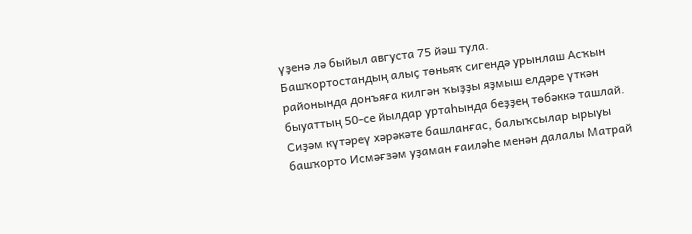үҙенә лә быйыл августа 75 йәш тула.
Башҡортостандың алыҫ төньяҡ сигендә урынлаш Асҡын районында донъяға килгән ҡыҙҙы яҙмыш елдәре үткән быуаттың 50-се йылдар уртаһында беҙҙең төбәккә ташлай. Сиҙәм күтәреү хәрәкәте башланғас, балыҡсылар ырыуы башҡорто Исмәғзәм уҙаман ғаиләһе менән далалы Матрай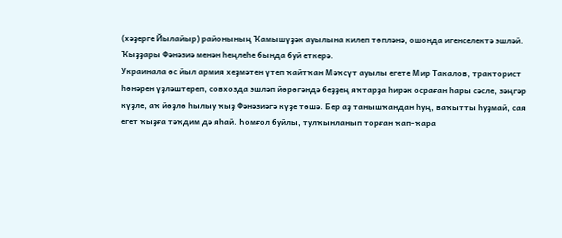(хәҙерге Йылайыр) районының Ҡамышүҙәк ауылына килеп төпләнә, ошонда игенселектә эшләй. Ҡыҙҙары Фәнәзиә менән һеңлеһе бында буй еткерә.
Украинала өс йыл армия хеҙмәтен үтеп ҡайтҡан Мәҡсүт ауылы егете Мир Такалов, тракторист һөнәрен үҙләштереп, совхозда эшләп йөрөгәндә беҙҙең яҡтарҙа һирәк осраған һары сәсле, зәңгәр күҙле, аҡ йөҙлө һылыу ҡыҙ Фәнәзиәгә күҙе төшә. Бер аҙ танышҡандан һуң, ваҡытты һуҙмай, сая егет ҡыҙға тәҡдим дә яһай. Һомғол буйлы, тулҡынланып торған ҡап-ҡара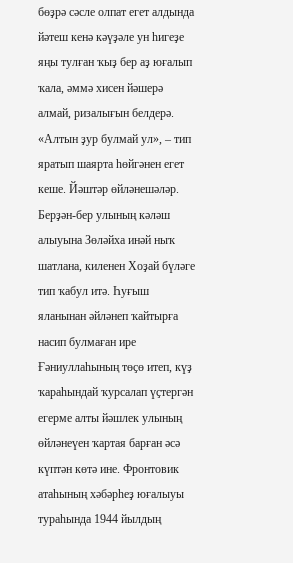бөҙрә сәсле олпат егет алдында йәтеш кенә кәүҙәле ун һигеҙе яңы тулған ҡыҙ бер аҙ юғалып ҡала, әммә хисен йәшерә алмай, ризалығын белдерә. «Алтын ҙур булмай ул», – тип яратып шаярта һөйгәнен егет кеше. Йәштәр өйләнешәләр. Берҙән-бер улының кәләш алыуына Зөләйха инәй ныҡ шатлана, киленен Хоҙай бүләге тип ҡабул итә. Һуғыш яланынан әйләнеп ҡайтырға насип булмаған ире Ғәниуллаһының төҫө итеп, күҙ ҡараһындай ҡурсалап үҫтергән егерме алты йәшлек улының өйләнеүен ҡартая барған әсә күптән көтә ине. Фронтовик атаһының хәбәрһеҙ юғалыуы тураһында 1944 йылдың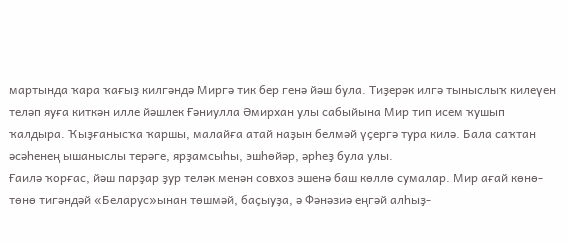мартында ҡара ҡағыҙ килгәндә Миргә тик бер генә йәш була. Тиҙерәк илгә тыныслыҡ килеүен теләп яуға киткән илле йәшлек Ғәниулла Әмирхан улы сабыйына Мир тип исем ҡушып ҡалдыра. Ҡыҙғанысҡа ҡаршы, малайға атай наҙын белмәй үҫергә тура килә. Бала саҡтан әсәһенең ышаныслы терәге, ярҙамсыһы, эшһөйәр, әрһеҙ була улы.
Ғаилә ҡорғас, йәш парҙар ҙур теләк менән совхоз эшенә баш көллө сумалар. Мир ағай көнө-төнө тигәндәй «Беларус»ынан төшмәй, баҫыуҙа, ә Фәнәзиә еңгәй алһыҙ-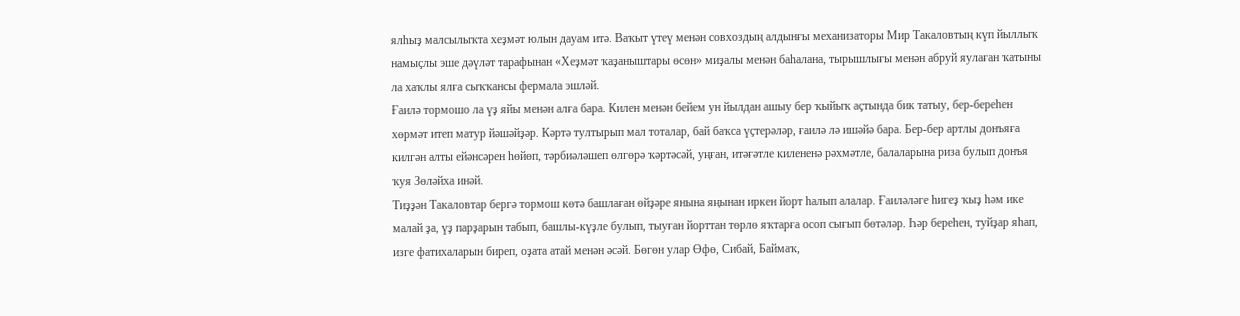ялһыҙ малсылыҡта хеҙмәт юлын дауам итә. Ваҡыт үтеү менән совхоздың алдынғы механизаторы Мир Такаловтың күп йыллыҡ намыҫлы эше дәүләт тарафынан «Хеҙмәт ҡаҙаныштары өсөн» миҙалы менән баһалана, тырышлығы менән абруй яулаған ҡатыны ла хаҡлы ялға сыҡҡансы фермала эшләй.
Ғаилә тормошо ла үҙ яйы менән алға бара. Килен менән бейем ун йылдан ашыу бер ҡыйыҡ аҫтында бик татыу, бер-береһен хөрмәт итеп матур йәшәйҙәр. Кәртә тултырып мал тоталар, бай баҡса үҫтерәләр, ғаилә лә ишәйә бара. Бер-бер артлы донъяға килгән алты ейәнсәрен һөйөп, тәрбиәләшеп өлгөрә ҡәртәсәй, уңған, итәғәтле килененә рәхмәтле, балаларына риза булып донъя ҡуя Зөләйха инәй.
Тиҙҙән Такаловтар бергә тормош көтә башлаған өйҙәре янына яңынан иркен йорт һалып алалар. Ғаиләләге һигеҙ ҡыҙ һәм ике малай ҙа, үҙ парҙарын табып, башлы-күҙле булып, тыуған йорттан төрлө яҡтарға осоп сығып бөтәләр. Һәр береһен, туйҙар яһап, изге фатихаларын биреп, оҙата атай менән әсәй. Бөгөн улар Өфө, Сибай, Баймаҡ,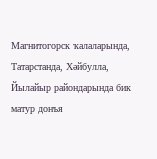Магнитогорск ҡалаларында, Татарстанда, Хәйбулла, Йылайыр райондарында бик матур донъя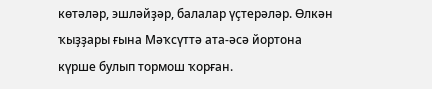көтәләр, эшләйҙәр, балалар үҫтерәләр. Өлкән ҡыҙҙары ғына Мәҡсүттә ата-әсә йортона күрше булып тормош ҡорған.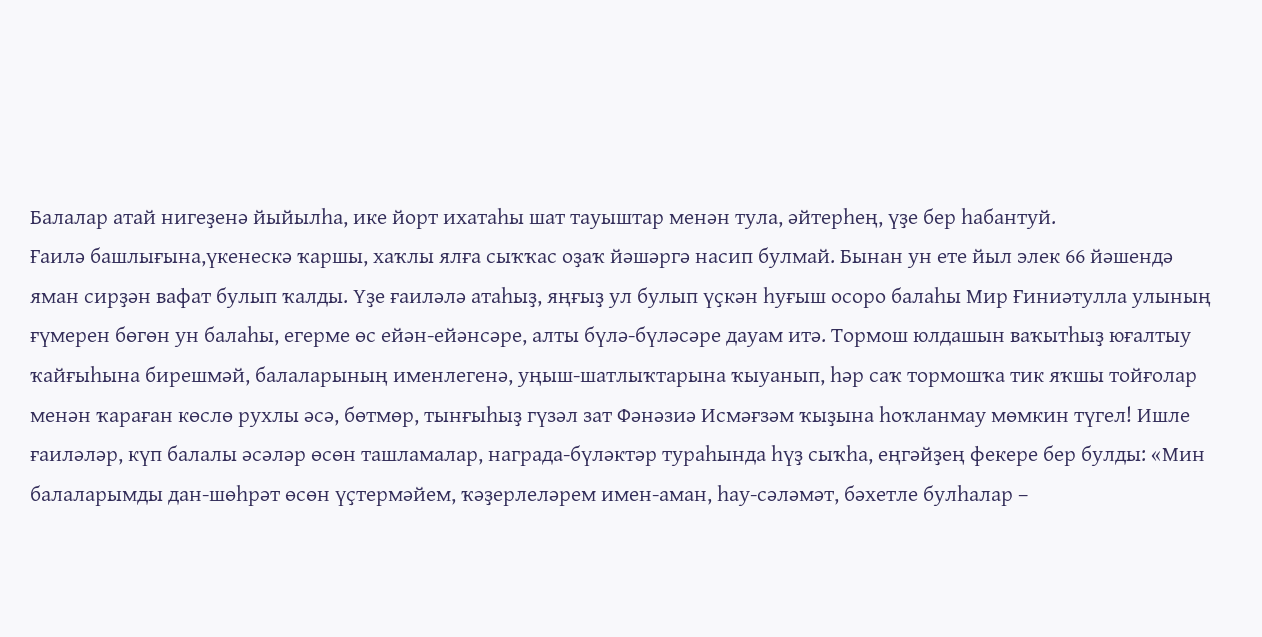Балалар атай нигеҙенә йыйылһа, ике йорт ихатаһы шат тауыштар менән тула, әйтерһең, үҙе бер һабантуй.
Ғаилә башлығына,үкенескә ҡаршы, хаҡлы ялға сыҡҡас оҙаҡ йәшәргә насип булмай. Бынан ун ете йыл элек 66 йәшендә яман сирҙән вафат булып ҡалды. Үҙе ғаиләлә атаһыҙ, яңғыҙ ул булып үҫкән һуғыш осоро балаһы Мир Ғиниәтулла улының ғүмерен бөгөн ун балаһы, егерме өс ейән-ейәнсәре, алты бүлә-бүләсәре дауам итә. Тормош юлдашын ваҡытһыҙ юғалтыу ҡайғыһына бирешмәй, балаларының именлегенә, уңыш-шатлыҡтарына ҡыуанып, һәр саҡ тормошҡа тик яҡшы тойғолар менән ҡараған көслө рухлы әсә, бөтмөр, тынғыһыҙ гүзәл зат Фәнәзиә Исмәғзәм ҡыҙына һоҡланмау мөмкин түгел! Ишле ғаиләләр, күп балалы әсәләр өсөн ташламалар, награда-бүләктәр тураһында һүҙ сыҡһа, еңгәйҙең фекере бер булды: «Мин балаларымды дан-шөһрәт өсөн үҫтермәйем, ҡәҙерлеләрем имен-аман, һау-сәләмәт, бәхетле булһалар –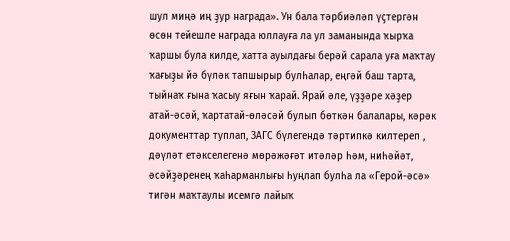шул миңә иң ҙур награда». Ун бала тәрбиәләп үҫтергән өсөн тейешле награда юллауға ла ул заманында ҡырҡа ҡаршы була килде, хатта ауылдағы берәй сарала уға маҡтау ҡағыҙы йә бүләк тапшырыр булһалар, еңгәй баш тарта, тыйнаҡ ғына ҡасыу яғын ҡарай. Ярай әле, үҙҙәре хәҙер атай-әсәй, ҡартатай-өләсәй булып бөткән балалары, кәрәк документтар туплап, ЗАГС бүлегендә тәртипкә килтереп , дәүләт етәкселегенә мөрәжәғәт итәләр һәм, ниһәйәт, әсәйҙәренең ҡаһарманлығы һуңлап булһа ла «Герой-әсә» тигән маҡтаулы исемгә лайыҡ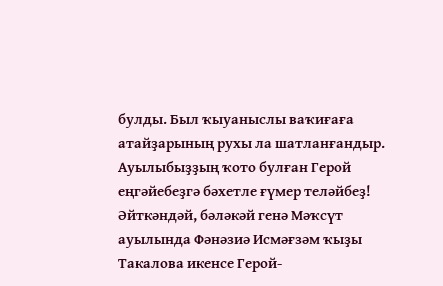булды. Был ҡыуаныслы ваҡиғаға атайҙарының рухы ла шатланғандыр. Ауылыбыҙҙың ҡото булған Герой еңгәйебеҙгә бәхетле ғүмер теләйбеҙ!
Әйткәндәй, бәләкәй генә Мәҡсүт ауылында Фәнәзиә Исмәғзәм ҡыҙы Такалова икенсе Герой-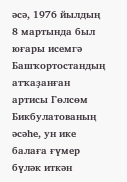әсә, 1976 йылдың 8 мартында был юғары исемгә Башҡортостандың атҡаҙанған артисы Гөлсөм Бикбулатованың әсәһе, ун ике балаға ғүмер бүләк иткән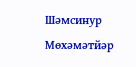Шәмсинур Мөхәмәтйәр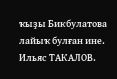ҡыҙы Бикбулатова лайыҡ булған ине.
Ильяс ТАКАЛОВ.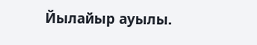Йылайыр ауылы.